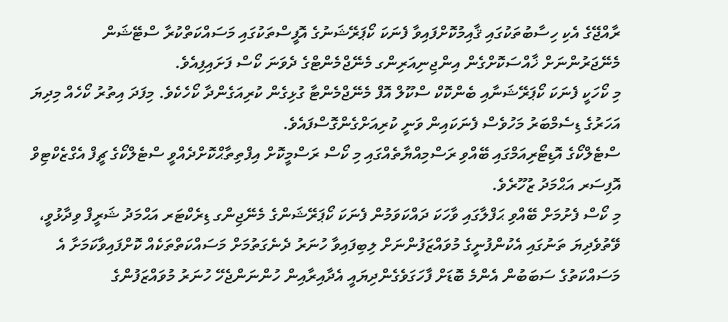ރާއްޖޭގެ އެކި ހިސާބުތަކުގައި ޤާއިމުކޮށްފައިވާ ފެނަކަ ކޯޕަރޭޝަނުގެ އޮފީސްތަކުގައި މަސައްކަތްކުރާ ސްޓޭޝަން މެނޭޖަރުންނަށް ޚާއްސަކޮށްގެން އިންޖިނިއަރިންގ މެނޭޖްމެންޓްގެ ދެވަނަ ކޯސް ފަށައިފިއެވެ.
މި ކޯހަކީ ފެނަކަ ކޯޕަރޭޝަނާއި ބެންކޮކް ސްކޫލް އޮފް މެނޭޖްމެންޓާ ގުޅިގެން ކުރިއަގެންދާ ކޯހެކެވެ. މިފަދަ އިތުރު ކޯހެއް މިދިޔަ އަހަރުގެ ޑިސެމްބަރު މަހުވެސް ފެނަކައިން ވަނީ ކުރިއަށްގެންގޮސްފައެވެ.
ސްޓެލްކޯގެ އޮޑިޓޯރިއަމްގައި ބޭއްވި ރަސްމިއްޔާތެއްގައި މި ކޯސް ރަސްމީކޮށް އިފްތިތާޙްކޮށްދެއްވީ ސްޓެލްކޯގެ ޗީފް އެގްޒެކްޓިވް އޮފިސަރ އަޙްމަދު ޒުހޫރެވެ.
މި ކޯސް ފެށުމަށް ބޭއްވި ޙަފްލާގައި ވާހަކަ ދައްކަވަމުން ފެނަކަ ކޯޕަރޭޝަންގެ މެނޭޖިންގ ޑިރެކްޓަރ އަޙްމަދު ޝަރީފް ވިދާޅުވީ، ވޭތުވެދިޔަ ތަނުގައި އެކުންފުނީގެ މުވައްޒަފުންނަށް ލިބިފައިވާ ހުނަރު ދެނެގަތުމަށް މަސައްކަތްތަކެއް ކޮށްފައިވާކަމަށާ އެ މަސައްކަތުގެ ސަބަބުން އެންމެ ބޮޑަށް ފާހަގަވެގެންދިޔައީ އެދާއިރާއިން ހުންނަންޖެހޭ ހުނަރު މުވައްޒަފުންގެ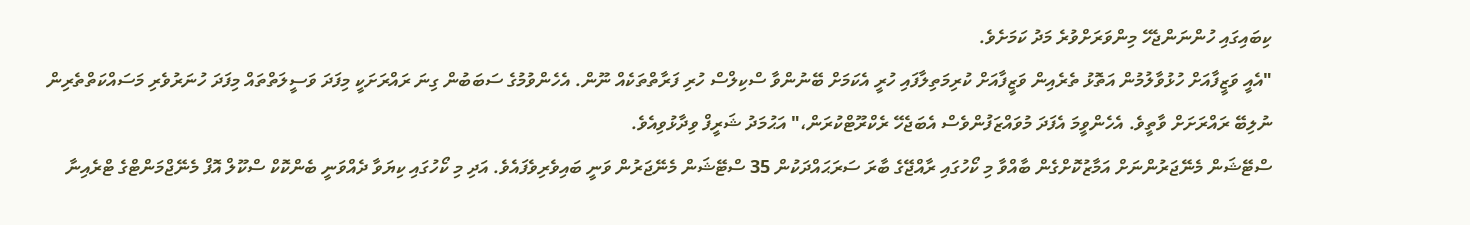ކިބައިގައި ހުންނަންޖެހޭ މިންވަރަށްވުރެ މަދު ކަމަށެވެ.
"އެއީ ވަޒީފާއަށް ހުޅުވާލުމުން އަތޮޅު ތެރެއިން ވަޒީފާއަށް ކުރިމަތިލާފައި ހުރީ އެކަމަށް ބޭނުންވާ ސްކިލްސް ހުރި ފަރާތްތަކެއް ނޫން. އެހެންވުމުގެ ސަބަބުން ގިނަ ރައްރަށަކީ މިފަދަ ވަސީލަތްތައް މިފަދަ ހުނަރުވެރި މަސައްކަތްތެރިން ނުލިބޭ ރައްރަށަށް ވާތީވެ. އެހެންވީމަ އެފަދަ މުވައްޒަފުންވެސް އެބަޖެހޭ ރެކްރޫޓްކުރަން،" އަޙުމަދު ޝަރީފް ވިދާޅުވިއެވެ.
ސްޓޭޝަން މެނޭޖަރުންނަށް އަމާޒުކޮށްގެން ބާއްވާ މި ކޯހުގައި ރާއްޖޭގެ ބާރަ ސަރަޙައްދަކުން 35 ސްޓޭޝަން މެނޭޖަރުން ވަނީ ބައިވެރިވެފައެވެ. އަދި މި ކޯހުގައި ކިޔަވާ ދެއްވަނީ ބެންކޮކް ސްކޫލް އޮފް މެނޭޖްމަންޓްގެ ޓްރެއިނާ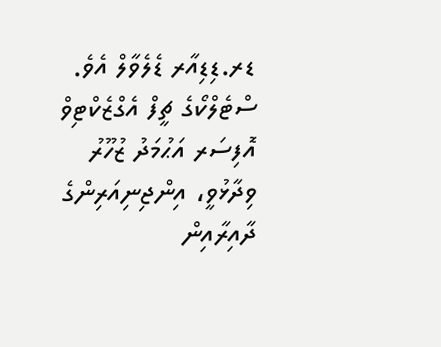ޑރ.ޑިޑިއާރ ޑެލެވާލް އެވެ.
ސްޓެލްކޯގެ ޗީފް އެގްޒެކްޓިވް އޮފިސަރ އަޙުމަދު ޒުހޫރު ވިދާޅުވީ، އިންޖިނިއަރިންގެ ދާއިރާއިން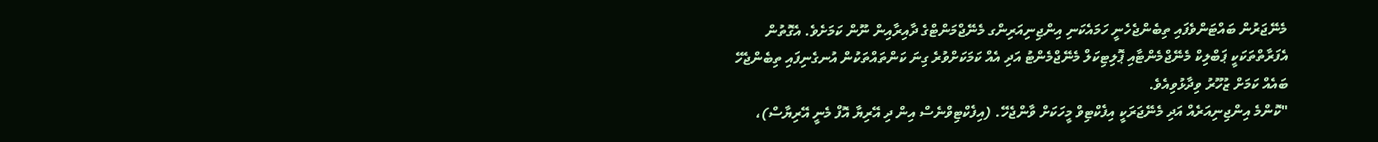މެނޭޖަރުން ބައްޓަންވެފައި ތިބެންޖެހެނީ ހަމައެކަނި އިންޖިނިއަރިންގ މެނޭޖްމަންޓްގެ ދާއިރާއިން ނޫން ކަމަށެވެ. އެގޮތުން އެފަރާތްތަކަކީ ޕަބްލިކް މެނޭޖްމެންޓާއި ޕޮލިޓިކަލް މެނޭޖްމެންޓު އަދި އެއް ކަމަކަށްވުރެ ގިނަ ކަންތައްތަކުން އުނގެނިފައި ތިބެންޖެހޭ ބައެއް ކަމަށް ޒުހޫރު ވިދާޅުވިއެވެ.
"ކޮންމެ އިންޖިނިއަރެއް އަދި މެނޭޖަރަކީ އިފެކްޓިވް މީހަކަށް ވާންޖެހޭ. (އިފެކްޓިވްނެސް އިން ދި އޭރިޔާ އޮފް މެނީ އޭރިޔާސް)،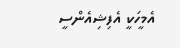އެމީހަކީ އެފިޝިއެންސީ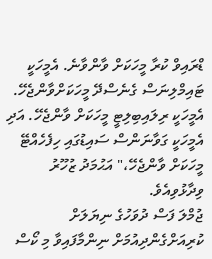ޑްރައިވް ކުރާ މީހަކަށް ވާންވާނެ. އެމީހަކީ ޓައިމްލިނަސް ގެނެސްދޭ މީހަކަށްވާންޖެހޭ. އެމީހަކީ ރިލައިބިލިޓީ މީހަކަށް ވާންޖެހޭ. އަދި އެމީހަކީ ގަވާނަންސް ސައިޑުގައި ހިފެހެއްޓޭ މީހަކަށް ވާންޖެހޭ،" އަޙުމަދު ޒުހޫރު ވިދާޅުވިއެވެ.
ޖުމްލަ ފަސް ދުވަހުގެ ނިޔަލަށް ކުރިއަށްގެންދިއުމަށް ނިންމާފައިވާ މި ކޯސް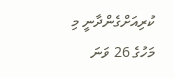ކުރިއަށްގެންދާނީ މި މަހުގެ 26 ވަނަ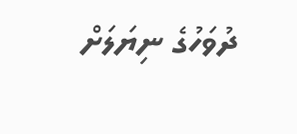ދުވަހުގެ ނިޔަލަށް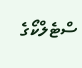ސްޓެލްކޯގެ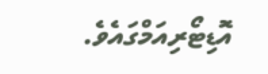އޮޑިޓޯރިއަމްގައެވެ.